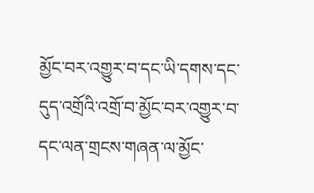མྱོང་བར་འགྱུར་བ་དང་ཡི་དགས་དང་དུད་འགྲོའི་འགྲོ་བ་མྱོང་བར་འགྱུར་བ་དང་ལན་གྲངས་གཞན་ལ་མྱོང་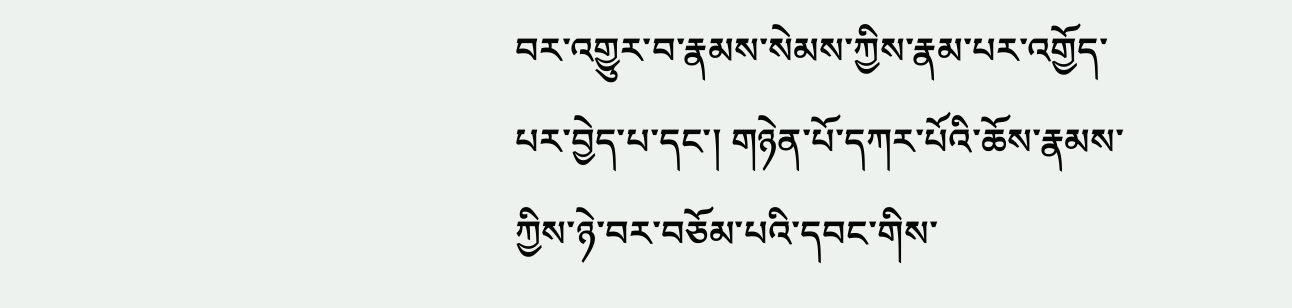བར་འགྱུར་བ་རྣམས་སེམས་ཀྱིས་རྣམ་པར་འགྱོད་པར་བྱེད་པ་དང་། གཉེན་པོ་དཀར་པོའི་ཆོས་རྣམས་ཀྱིས་ཉེ་བར་བཅོམ་པའི་དབང་གིས་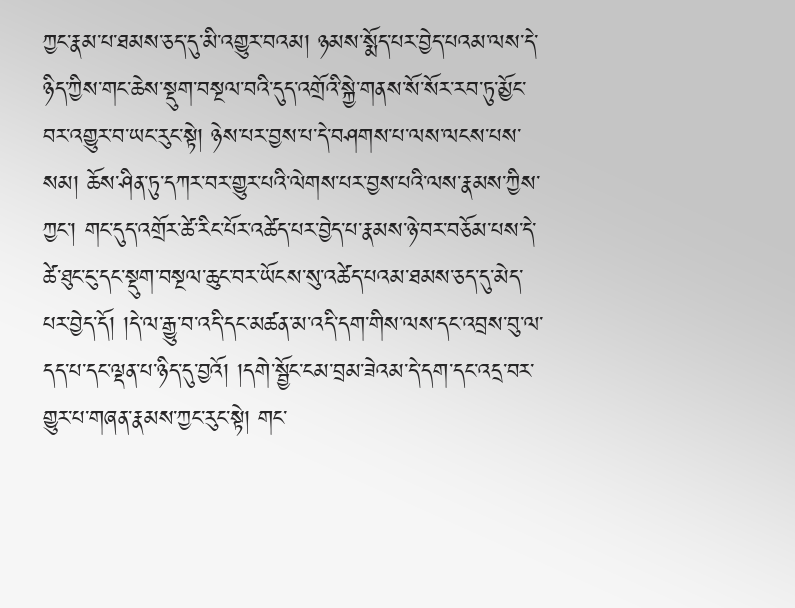ཀྱང་རྣམ་པ་ཐམས་ཅད་དུ་མི་འགྱུར་བའམ། ཉམས་སྨོད་པར་བྱེད་པའམ་ལས་དེ་ཉིད་ཀྱིས་གང་ཆེས་སྡུག་བསྔལ་བའི་དུད་འགྲོའི་སྐྱེ་གནས་སོ་སོར་རབ་ཏུ་མྱོང་བར་འགྱུར་བ་ཡང་རུང་སྟེ། ཉེས་པར་བྱས་པ་དེ་བཤགས་པ་ལས་ལངས་པས་སམ། ཆོས་ཤིན་ཏུ་དཀར་བར་གྱུར་པའི་ལེགས་པར་བྱས་པའི་ལས་རྣམས་ཀྱིས་ཀྱང་། གང་དུད་འགྲོར་ཚེ་རིང་པོར་འཚེད་པར་བྱེད་པ་རྣམས་ཉེ་བར་བཅོམ་པས་དེ་ཚེ་ཐུང་ངུ་དང་སྡུག་བསྔལ་ཆུང་བར་ཡོངས་སུ་འཚེད་པའམ་ཐམས་ཅད་དུ་མེད་པར་བྱེད་དོ། །དེ་ལ་རྒྱུ་བ་འདི་དང་མཚན་མ་འདི་དག་གིས་ལས་དང་འབྲས་བུ་ལ་དད་པ་དང་ལྡན་པ་ཉིད་དུ་བྱའོ། །དགེ་སྦྱོང་ངམ་བྲམ་ཟེའམ་དེ་དག་དང་འདྲ་བར་གྱུར་པ་གཞན་རྣམས་ཀྱང་རུང་སྟེ། གང་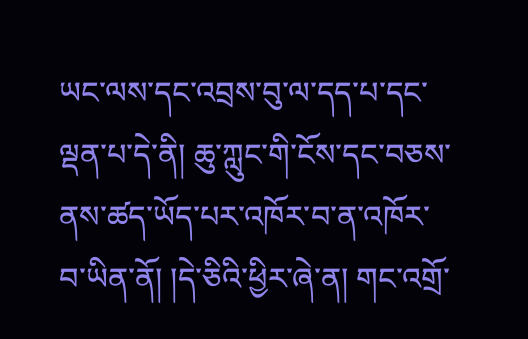ཡང་ལས་དང་འབྲས་བུ་ལ་དད་པ་དང་ལྡན་པ་དེ་ནི། ཆུ་ཀླུང་གི་ངོས་དང་བཅས་ནས་ཚད་ཡོད་པར་འཁོར་བ་ན་འཁོར་བ་ཡིན་ནོ། །དེ་ཅིའི་ཕྱིར་ཞེ་ན། གང་འགྲོ་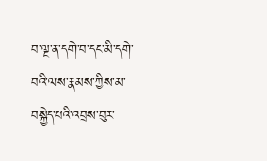བ་ལྔ་ན་དགེ་བ་དང་མི་དགེ་བའི་ལས་རྣམས་ཀྱིས་མ་བསྐྱེད་པའི་འབྲས་བུར་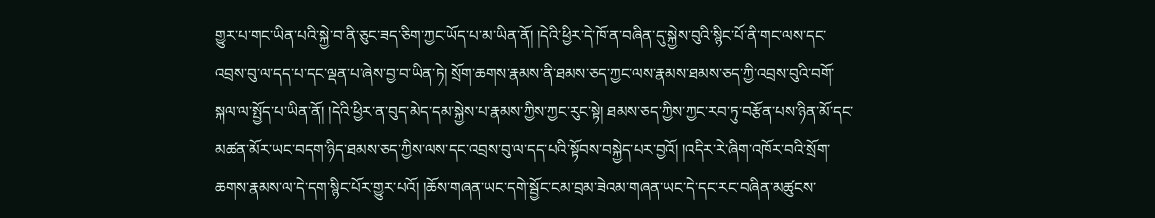གྱུར་པ་གང་ཡིན་པའི་སྐྱེ་བ་ནི་ཅུང་ཟད་ཅིག་ཀྱང་ཡོད་པ་མ་ཡིན་ནོ། །དེའི་ཕྱིར་དེ་ཁོ་ན་བཞིན་དུ་སྐྱེས་བུའི་སྙིང་པོ་ནི་གང་ལས་དང་འབྲས་བུ་ལ་དད་པ་དང་ལྡན་པ་ཞེས་བྱ་བ་ཡིན་ཏེ། སྲོག་ཆགས་རྣམས་ནི་ཐམས་ཅད་ཀྱང་ལས་རྣམས་ཐམས་ཅད་ཀྱི་འབྲས་བུའི་བགོ་སྐལ་ལ་སྤྱོད་པ་ཡིན་ནོ། །དེའི་ཕྱིར་ན་བུད་མེད་དམ་སྐྱེས་པ་རྣམས་ཀྱིས་ཀྱང་རུང་སྟེ། ཐམས་ཅད་ཀྱིས་ཀྱང་རབ་ཏུ་བརྩོན་པས་ཉིན་མོ་དང་མཚན་མོར་ཡང་བདག་ཉིད་ཐམས་ཅད་ཀྱིས་ལས་དང་འབྲས་བུ་ལ་དད་པའི་སྟོབས་བསྐྱེད་པར་བྱའོ། །འདིར་རེ་ཞིག་འཁོར་བའི་སྲོག་ཆགས་རྣམས་ལ་དེ་དག་སྙིང་པོར་གྱུར་པའོ། །ཆོས་གཞན་ཡང་དགེ་སྦྱོང་ངམ་བྲམ་ཟེའམ་གཞན་ཡང་དེ་དང་རང་བཞིན་མཚུངས་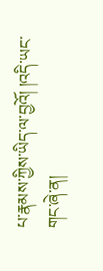པ་རྣམས་ཀྱིས་ཡིད་ལ་བྱའོ། །འདི་ཡང་གང་ཞེ་ན།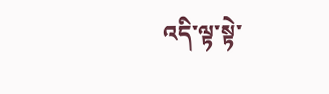འདི་ལྟ་སྟེ་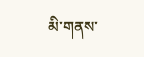མི་གནས་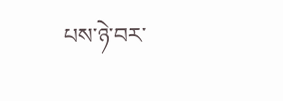པས་ཉེ་བར་